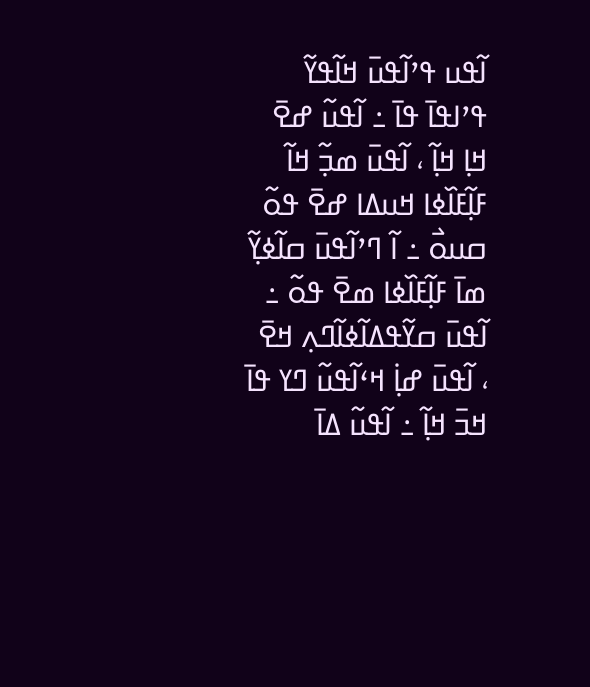ߊ߬ߟߎ ߟߴߊ߬ߟߎ߫ ߞߊ߬ߟߌ߬ ߟߴߊߟߊ߫ ߟߊ߫ ߸ ߊ߬ߟߎ߬ ߝߐ߫ ߞߊ߲ ߞߊ߲߬ ، ߊ߬ߟߎ߫ ߘߏ߲߬ ߞߊ߬ ߓߊ߲߬ߓߊ߰ߦߊ ߞߎߡߊ ߝߐ߫ ߟߋ߬ ߛߎߋ߯ ߸ ߊ߬ ߣߴߊ߬ߟߎ߫ ߛߊ߬ߦߌ߲߬ ߘߊ߫ ߓߊ߲߬ߓߊ߰ߦߊ ߘߐ߫ ߟߋ߬ ߸ ߊ߬ߟߎ߫ ߛߌ߬ߟߡߊ߬ߦߊ߬ߣߍ߲ ߞߐ߫ ، ߊ߬ߟߎ߫ ߝߊ߲߭ ߞߵߊ߬ߟߎ߬ ߣߌ ߟߊ߫ ߞߏ߫ ߞߊ߲߬ ߸ ߊ߬ߟߎ߬ ߡߊ߫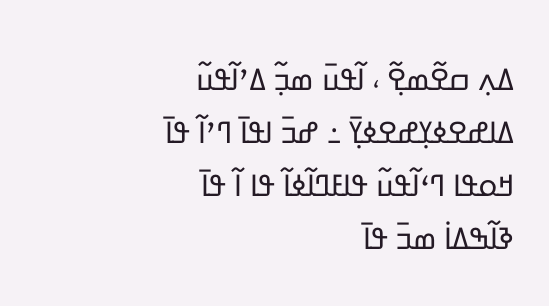ߡߍ߲ ߛߐ߬ߘߐ߲߬ ، ߊ߬ߟߎ߫ ߘߏ߲߬ ߡߴߊ߬ߟߎ߬ ߡߊߝߐߦߌ߲ߝߐߦߌ߲߫ ߸ ߝߏ߫ ߊߟߊ߫ ߣߴߊ߬ ߟߊ߫ ߞߋߟߊ ߣߵߊ߬ߟߎ߬ ߟߊߓߣߊ߬ߦߊ߬ ߟߊ ߊ߬ ߟߊ߫ ߢߊ߬ߒߡߊ߭ ߘߏ߫ ߟߊ߫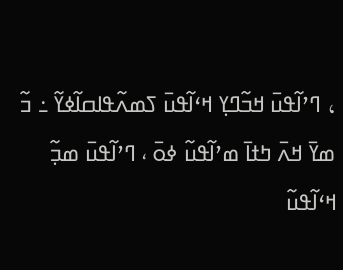، ߣߴߊ߬ߟߎ߫ ߞߏ߬ߣߌ߲ ߞߵߊ߬ߟߎ߫ ߖߘߍ߬ߟߊߛߊ߬ߦߌ߬ ߸ ߏ߬ ߘߌ߫ ߞߍ߫ ߤߙߊ߫ ߘߴߊ߬ߟߎ߬ ߦߋ߫ ، ߣߴߊ߬ߟߎ߫ ߘߏ߲߬ ߞߵߊ߬ߟߎ߬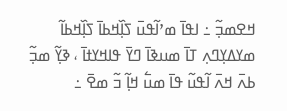ߞߐߘߏ߲߬ ߸ ߊߟߊ߫ ߘߴߊ߬ߟߎ߫ ߖߊ߲߰ߞߕߊ߫ ߖߊ߲߰ߞߕߊ߬ ߘߌߡߌ߲ߣߍ߲ ߠߊ߫ ߘߎߢߊ߫ ߣߌ߫ ߟߊߞߌߙߊ߫ ، ߢߌ߲߬ ߘߏ߲߬ ߕߍ߫ ߞߍ߫ ߊ߬ߟߎ߬ ߟߊ߫ ߘߎ߱ ߞߊ߲߬ ߏ߬ ߘߐ߫ ߸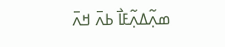ߘߍ߲߬ߡߍ߲߬ߓߊ߯ ߕߍ߫ ߞߍ߫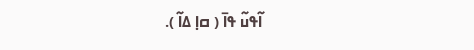ߊ߬ߟߎ߬ ߟߊ߫ ( ߛߊ߲ ߡߊ߬ ).